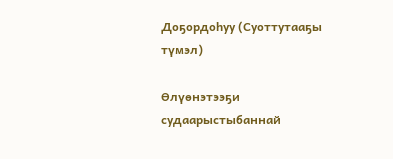Доҕордоһуу (Суоттутааҕы түмэл)

Өлүөнэтээҕи судаарыстыбаннай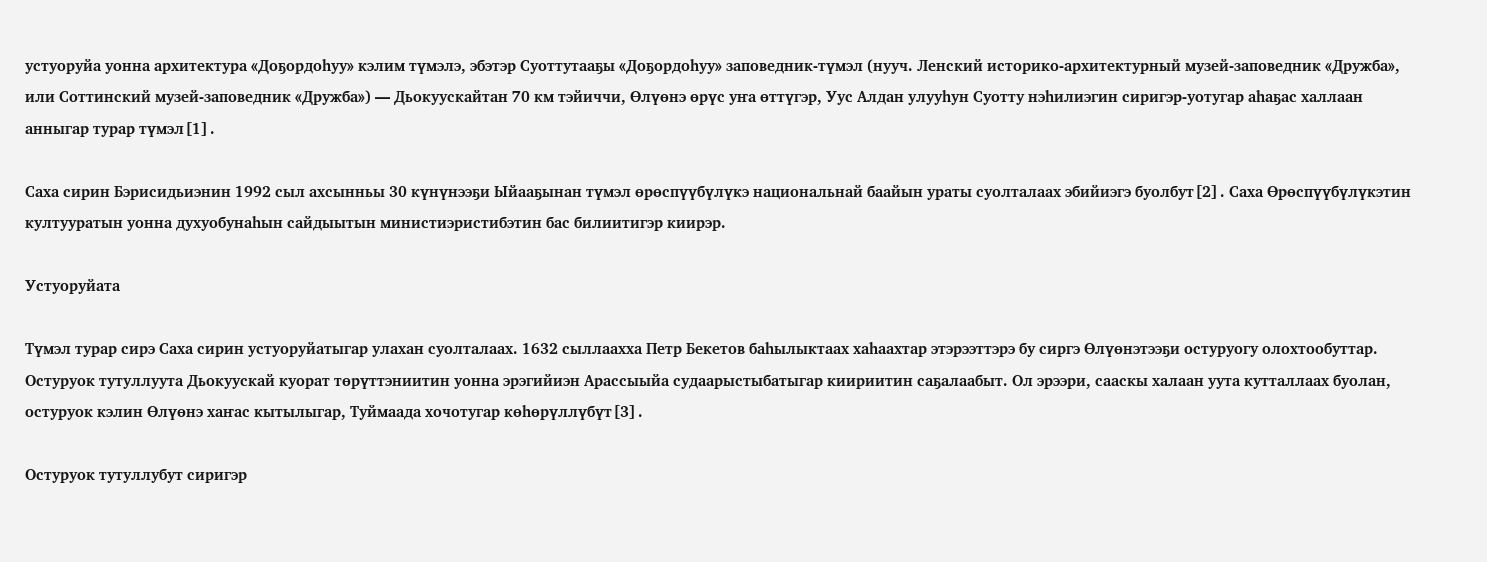устуоруйа уонна архитектура «Доҕордоһуу» кэлим түмэлэ, эбэтэр Суоттутааҕы «Доҕордоһуу» заповедник-түмэл (нууч. Ленский историко-архитектурный музей-заповедник «Дружба», или Соттинский музей-заповедник «Дружба») — Дьокуускайтан 70 км тэйиччи, Өлүөнэ өрүс уҥа өттүгэр, Уус Алдан улууһун Суотту нэһилиэгин сиригэр-уотугар аһаҕас халлаан анныгар турар түмэл[1].

Саха сирин Бэрисидьиэнин 1992 сыл ахсынньы 30 күнүнээҕи Ыйааҕынан түмэл өрөспүүбүлүкэ национальнай баайын ураты суолталаах эбийиэгэ буолбут[2]. Саха Өрөспүүбүлүкэтин култууратын уонна духуобунаһын сайдыытын министиэристибэтин бас билиитигэр киирэр.

Устуоруйата

Түмэл турар сирэ Саха сирин устуоруйатыгар улахан суолталаах. 1632 сыллаахха Петр Бекетов баһылыктаах хаһаахтар этэрээттэрэ бу сиргэ Өлүөнэтээҕи остуруогу олохтообуттар. Остуруок тутуллуута Дьокуускай куорат төрүттэниитин уонна эрэгийиэн Арассыыйа судаарыстыбатыгар киириитин саҕалаабыт. Ол эрээри, сааскы халаан уута кутталлаах буолан, остуруок кэлин Өлүөнэ хаҥас кытылыгар, Туймаада хочотугар көһөрүллүбүт[3].

Остуруок тутуллубут сиригэр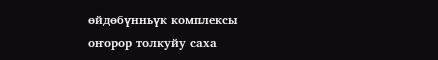өйдөбүнньүк комплексы оҥорор толкуйу саха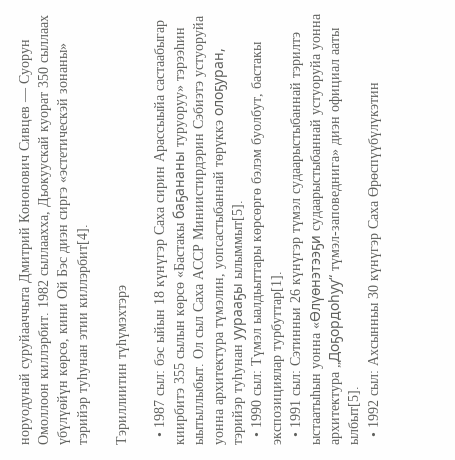норуодунай суруйааччыта Дмитрий Кононович Сивцев — Суорун Омоллоон киллэрбит. 1982 сыллаахха, Дьокуускай куорат 350 сыллаах үбүлүөйүн көрсө, кини Ой Бэс диэн сиргэ «эстетическэй зонаны» тэрийэр туһунан этии киллэрбит[4].

Тэриллиитин түһүмэхтэрэ

  • 1987 сыл: бэс ыйын 18 күнүгэр Саха сирин Арассыыйа састаабыгар киирбитэ 355 сылын көрсө «Бастакы баҕананы туруоруу» тэрээһин ыытыллыбыт. Ол сыл Саха АССР Миниистирдэрин Сэбиэтэ устуоруйа уонна архитектура түмэлин, уопсастыбаннай төрүккэ олоҕуран, тэрийэр туһунан уурааҕы ылыммыт[5].
  • 1990 сыл: Түмэл ыалдьыттары көрсөргө бэлэм буолбут, бастакы экспозициялар турбуттар[1].
  • 1991 сыл: Сэтинньи 26 күнүгэр түмэл судаарыстыбаннай тэрилтэ ыстаатыһын уонна «Өлүөнэтээҕи судаарыстыбаннай устуоруйа уонна архитектура „Доҕордоһуу“ түмэл-заповеднига» диэн официал ааты ылбыт[5].
  • 1992 сыл: Ахсынньы 30 күнүгэр Саха Өрөспүүбүлүкэтин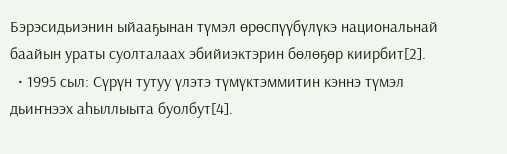Бэрэсидьиэнин ыйааҕынан түмэл өрөспүүбүлүкэ национальнай баайын ураты суолталаах эбийиэктэрин бөлөҕөр киирбит[2].
  • 1995 сыл: Сүрүн тутуу үлэтэ түмүктэммитин кэннэ түмэл дьиҥнээх аһыллыыта буолбут[4].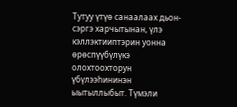Тутуу үтүө санаалаах дьон-сэргэ харчытынан, үлэ кэллэктииптэрин уонна өрөспүүбүлүкэ олохтоохторун үбүлээһининэн ыытыллыбыт. Түмэли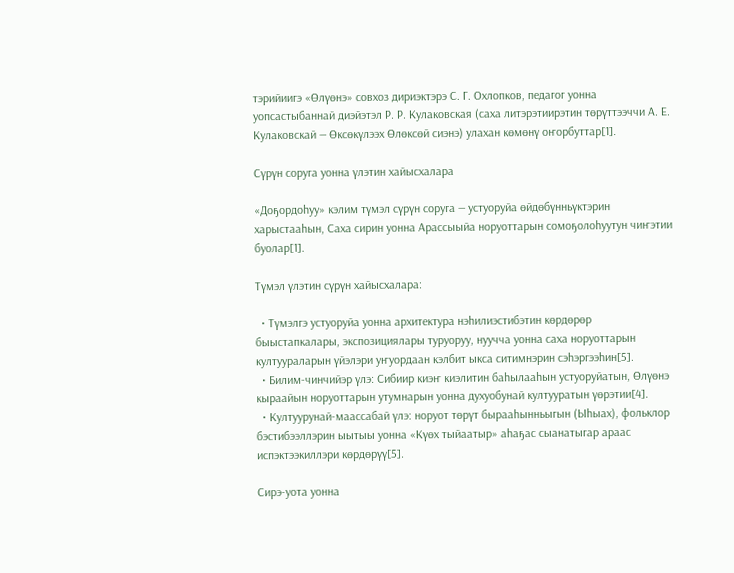тэрийиигэ «Өлүөнэ» совхоз дириэктэрэ С. Г. Охлопков, педагог уонна уопсастыбаннай диэйэтэл Р. Р. Кулаковская (саха литэрэтиирэтин төрүттээччи А. Е. Кулаковскай — Өксөкүлээх Өлөксөй сиэнэ) улахан көмөнү оҥорбуттар[1].

Сүрүн соруга уонна үлэтин хайысхалара

«Доҕордоһуу» кэлим түмэл сүрүн соруга — устуоруйа өйдөбүнньүктэрин харыстааһын, Саха сирин уонна Арассыыйа норуоттарын сомоҕолоһуутун чиҥэтии буолар[1].

Түмэл үлэтин сүрүн хайысхалара:

  • Түмэлгэ устуоруйа уонна архитектура нэһилиэстибэтин көрдөрөр быыстапкалары, экспозициялары туруоруу, нуучча уонна саха норуоттарын култуураларын үйэлэри уҥуордаан кэлбит ыкса ситимнэрин сэһэргээһин[5].
  • Билим-чинчийэр үлэ: Сибиир киэҥ киэлитин баһылааһын устуоруйатын, Өлүөнэ кыраайын норуоттарын утумнарын уонна духуобунай култууратын үөрэтии[4].
  • Култуурунай-маассабай үлэ: норуот төрүт бырааһынньыгын (Ыһыах), фольклор бэстибээллэрин ыытыы уонна «Күөх тыйаатыр» аһаҕас сыанатыгар араас испэктээкиллэри көрдөрүү[5].

Сирэ-уота уонна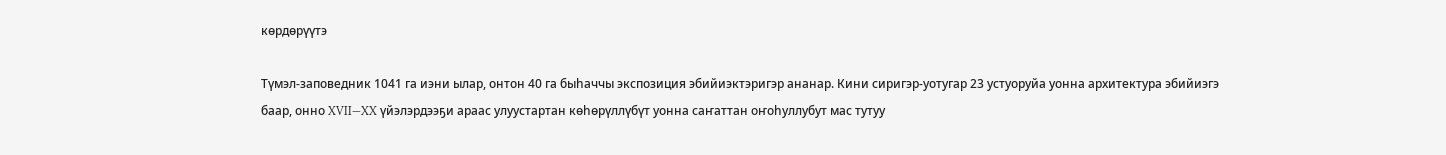көрдөрүүтэ

Түмэл-заповедник 1041 га иэни ылар, онтон 40 га быһаччы экспозиция эбийиэктэригэр ананар. Кини сиригэр-уотугар 23 устуоруйа уонна архитектура эбийиэгэ баар, онно XVII—XX үйэлэрдээҕи араас улуустартан көһөрүллүбүт уонна саҥаттан оҥоһуллубут мас тутуу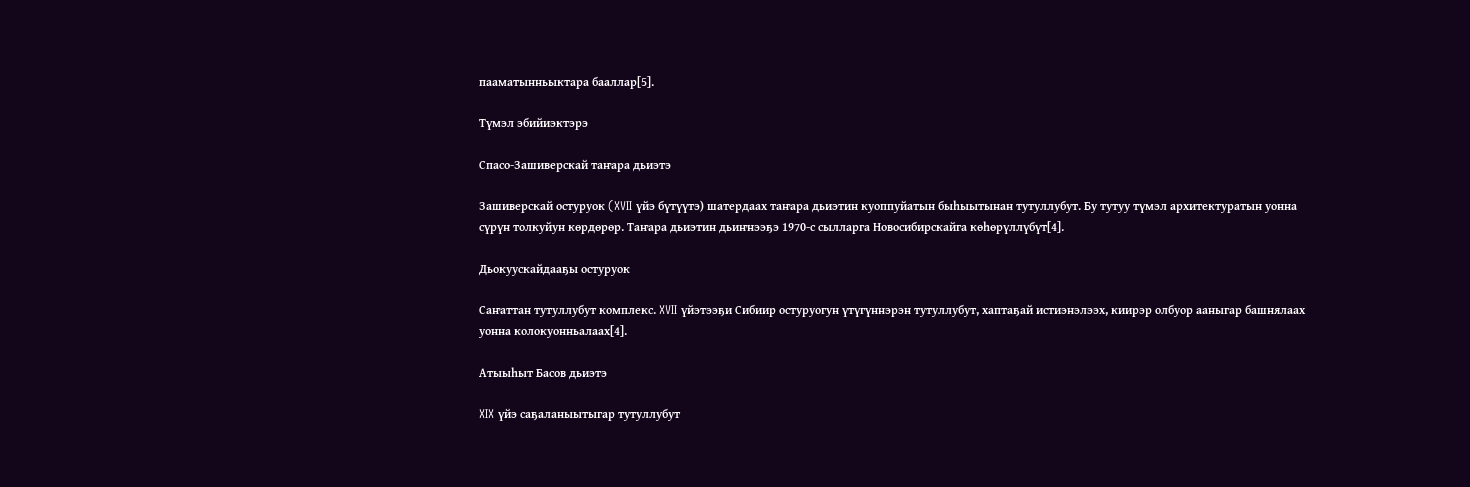пааматынньыктара бааллар[5].

Түмэл эбийиэктэрэ

Спасо-Зашиверскай таҥара дьиэтэ

Зашиверскай остуруок (XVII үйэ бүтүүтэ) шатердаах таҥара дьиэтин куоппуйатын быһыытынан тутуллубут. Бу тутуу түмэл архитектуратын уонна сүрүн толкуйун көрдөрөр. Таҥара дьиэтин дьиҥнээҕэ 1970-с сылларга Новосибирскайга көһөрүллүбүт[4].

Дьокуускайдааҕы остуруок

Саҥаттан тутуллубут комплекс. XVII үйэтээҕи Сибиир остуруогун үтүгүннэрэн тутуллубут, хаптаҕай истиэнэлээх, киирэр олбуор ааныгар башнялаах уонна колокуонньалаах[4].

Атыыһыт Басов дьиэтэ

XIX үйэ саҕаланыытыгар тутуллубут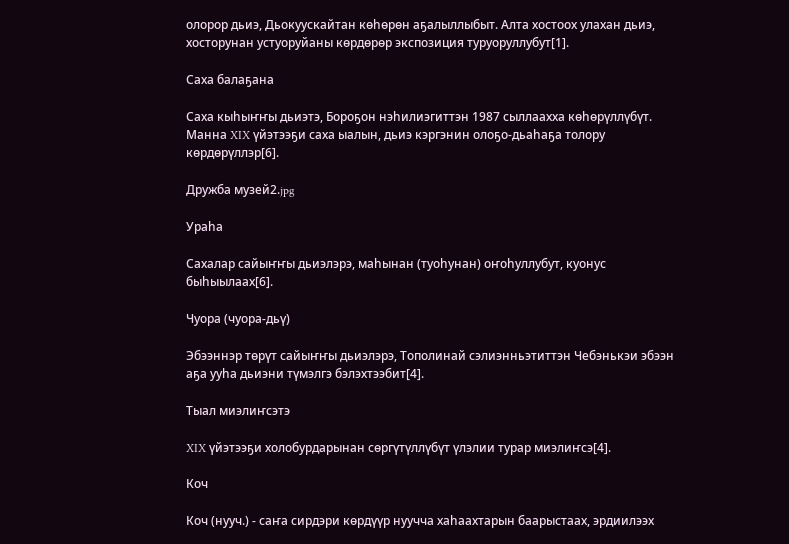олорор дьиэ, Дьокуускайтан көһөрөн аҕалыллыбыт. Алта хостоох улахан дьиэ, хосторунан устуоруйаны көрдөрөр экспозиция туруоруллубут[1].

Саха балаҕана

Саха кыһыҥҥы дьиэтэ, Бороҕон нэһилиэгиттэн 1987 сыллаахха көһөрүллүбүт. Манна XIX үйэтээҕи саха ыалын, дьиэ кэргэнин олоҕо-дьаһаҕа толору көрдөрүллэр[6].

Дружба музей2.jpg

Ураһа

Сахалар сайыҥҥы дьиэлэрэ, маһынан (туоһунан) оҥоһуллубут, куонус быһыылаах[6].

Чуора (чуора-дьү)

Эбээннэр төрүт сайыҥҥы дьиэлэрэ, Тополинай сэлиэнньэтиттэн Чебэнькэи эбээн аҕа ууһа дьиэни түмэлгэ бэлэхтээбит[4].

Тыал миэлиҥсэтэ

XIX үйэтээҕи холобурдарынан сөргүтүллүбүт үлэлии турар миэлиҥсэ[4].

Коч

Коч (нууч.) - саҥа сирдэри көрдүүр нуучча хаһаахтарын баарыстаах, эрдиилээх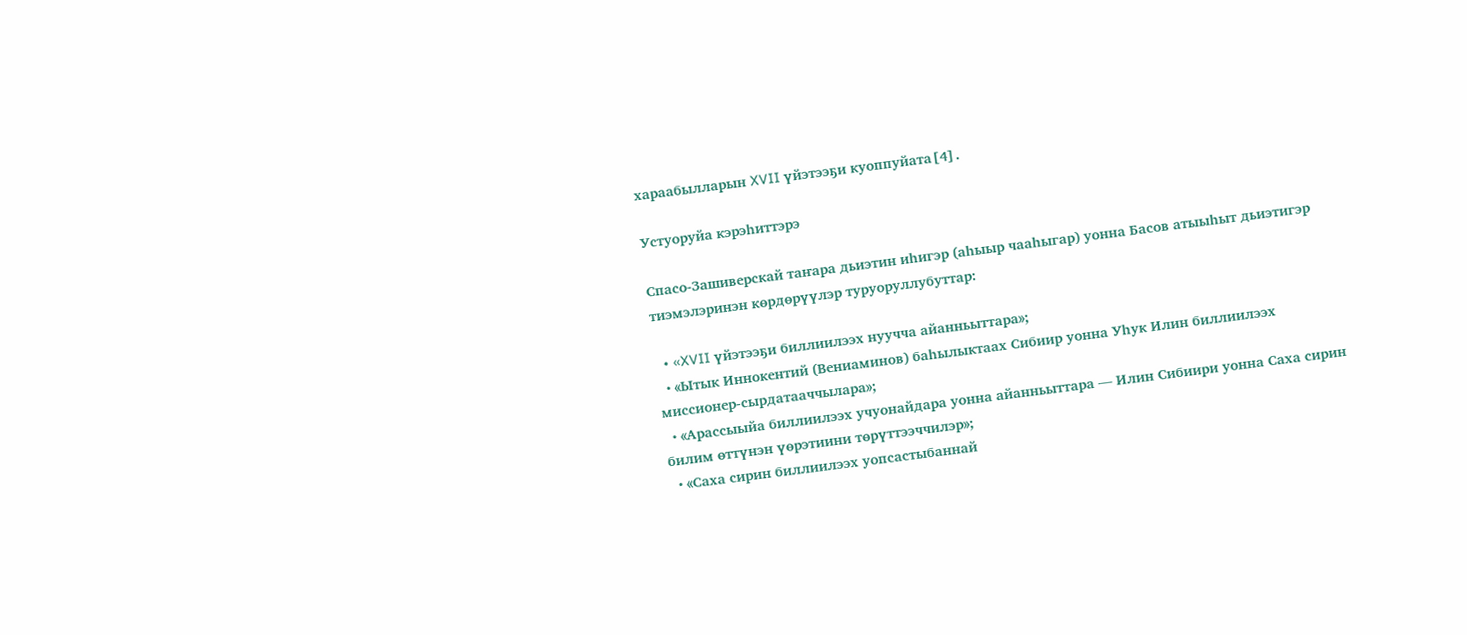хараабылларын XVII үйэтээҕи куоппуйата[4].

Устуоруйа кэрэһиттэрэ

Спасо-Зашиверскай таҥара дьиэтин иһигэр (аһыыр чааһыгар) уонна Басов атыыһыт дьиэтигэр тиэмэлэринэн көрдөрүүлэр туруоруллубуттар:

  • «XVII үйэтээҕи биллиилээх нуучча айанньыттара»;
  • «Ытык Иннокентий (Вениаминов) баһылыктаах Сибиир уонна Уһук Илин биллиилээх миссионер-сырдатааччылара»;
  • «Арассыыйа биллиилээх учуонайдара уонна айанньыттара — Илин Сибиири уонна Саха сирин билим өттүнэн үөрэтиини төрүттээччилэр»;
  • «Саха сирин биллиилээх уопсастыбаннай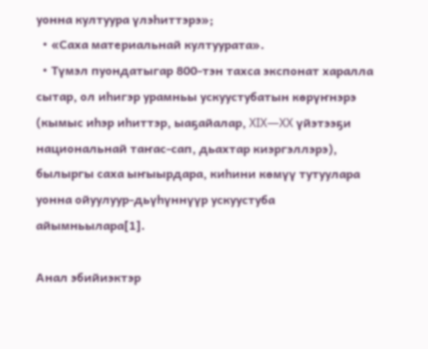уонна култуура үлэһиттэрэ»;
  • «Саха материальнай култуурата».
  • Түмэл пуондатыгар 800-тэн тахса экспонат харалла сытар, ол иһигэр урамньы ускуустубатын көрүҥнэрэ (кымыс иһэр иһиттэр, ыаҕайалар, XIX—XX үйэтээҕи национальнай таҥас-сап, дьахтар киэргэллэрэ), былыргы саха ыҥыырдара, киһини көмүү тутуулара уонна ойуулуур-дьүһүннүүр ускуустуба айымньылара[1].

Анал эбийиэктэр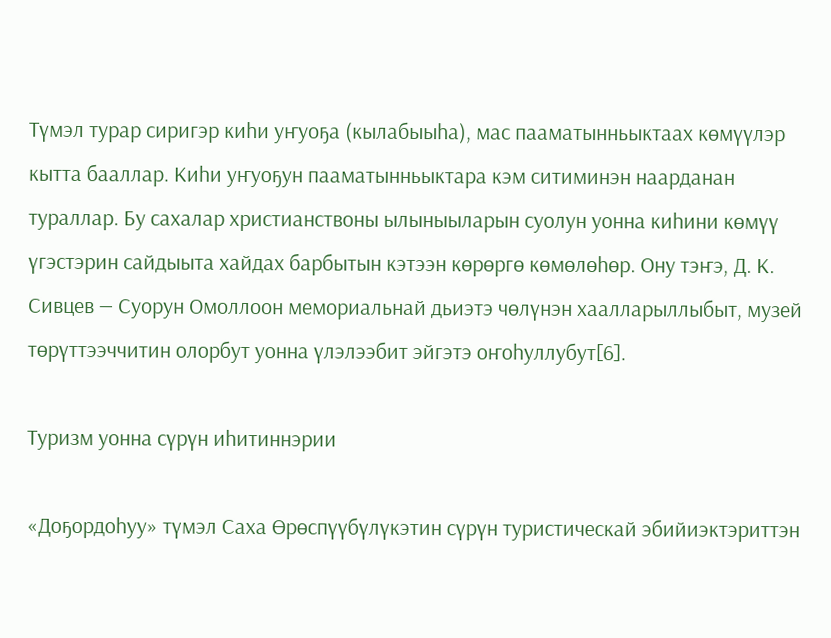Түмэл турар сиригэр киһи уҥуоҕа (кылабыыһа), мас пааматынньыктаах көмүүлэр кытта бааллар. Киһи уҥуоҕун пааматынньыктара кэм ситиминэн наарданан тураллар. Бу сахалар христианствоны ылыныыларын суолун уонна киһини көмүү үгэстэрин сайдыыта хайдах барбытын кэтээн көрөргө көмөлөһөр. Ону тэҥэ, Д. К. Сивцев — Суорун Омоллоон мемориальнай дьиэтэ чөлүнэн хаалларыллыбыт, музей төрүттээччитин олорбут уонна үлэлээбит эйгэтэ оҥоһуллубут[6].

Туризм уонна сүрүн иһитиннэрии

«Доҕордоһуу» түмэл Саха Өрөспүүбүлүкэтин сүрүн туристическай эбийиэктэриттэн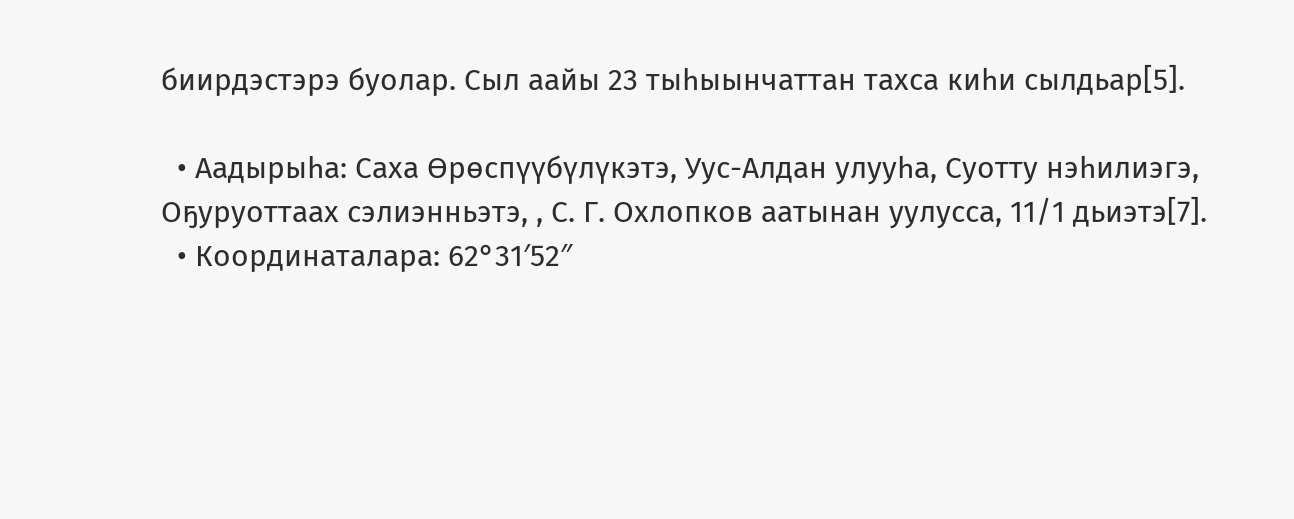биирдэстэрэ буолар. Сыл аайы 23 тыһыынчаттан тахса киһи сылдьар[5].

  • Аадырыһа: Саха Өрөспүүбүлүкэтэ, Уус-Алдан улууһа, Суотту нэһилиэгэ, Оҕуруоттаах сэлиэнньэтэ, , С. Г. Охлопков аатынан уулусса, 11/1 дьиэтэ[7].
  • Координаталара: 62°31′52″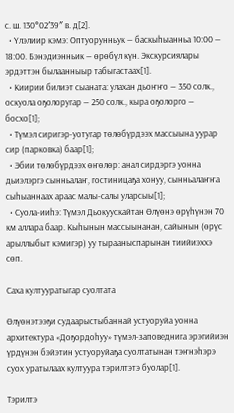с. ш. 130°02′39″ в. д[2].
  • Үлэлиир кэмэ: Оптуорунньук — баскыһыанньа 10:00 — 18:00. Бэнэдиэнньик — өрөбүл күн. Экскурсиялары эрдэттэн былаанныыр табыгастаах[1].
  • Киирии билиэт сыаната: улахан дьоҥҥо — 350 солк., оскуола оҕолоругар — 250 солк., кыра оҕолорго — босхо[1];
  • Түмэл сиригэр-уотугар төлөбүрдээх массыына уурар сир (парковка) баар[1];
  • Эбии төлөбүрдээх өҥөлөр: анал сирдэргэ уонна дьиэлэргэ сынньалаҥ, гостиницаҕа хонуу, сынньалаҥҥа сыһыаннаах араас малы-салы уларсыы[1];
  • Суола-ииһэ: Түмэл Дьокуускайтан Өлүөнэ өрүһүнэн 70 км аллара баар. Кыһынын массыынанан, сайынын (өрүс арыллыбыт кэмигэр) уу тырааныспарынан тиийиэххэ сөп.

Саха култууратыгар суолтата

Өлүөнэтээҕи судаарыстыбаннай устуоруйа уонна архитектура «Доҕордоһуу» түмэл-заповеднига эрэгийиэн үрдүнэн бэйэтин устуоруйаҕа суолтатынан тэҥнэһэрэ суох уратылаах култуура тэрилтэтэ буолар[1].

Тэрилтэ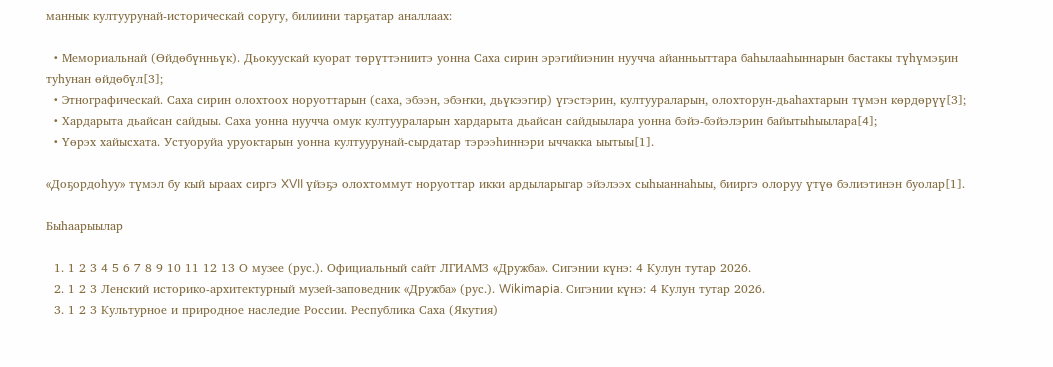маннык култуурунай-историческай соругу, билиини тарҕатар аналлаах:

  • Мемориальнай (Өйдөбүнньүк). Дьокуускай куорат төрүттэниитэ уонна Саха сирин эрэгийиэнин нуучча айанньыттара баһылааһыннарын бастакы түһүмэҕин туһунан өйдөбүл[3];
  • Этнографическай. Саха сирин олохтоох норуоттарын (саха, эбээн, эбэҥки, дьүкээгир) үгэстэрин, култуураларын, олохторун-дьаһахтарын түмэн көрдөрүү[3];
  • Хардарыта дьайсан сайдыы. Саха уонна нуучча омук култуураларын хардарыта дьайсан сайдыылара уонна бэйэ-бэйэлэрин байытыһыылара[4];
  • Үөрэх хайысхата. Устуоруйа уруоктарын уонна култуурунай-сырдатар тэрээһиннэри ыччакка ыытыы[1].

«Доҕордоһуу» түмэл бу кый ыраах сиргэ XVII үйэҕэ олохтоммут норуоттар икки ардыларыгар эйэлээх сыһыаннаһыы, бииргэ олоруу үтүө бэлиэтинэн буолар[1].

Быһаарыылар

  1. 1 2 3 4 5 6 7 8 9 10 11 12 13 О музее (рус.). Официальный сайт ЛГИАМЗ «Дружба». Сигэнии күнэ: 4 Кулун тутар 2026.
  2. 1 2 3 Ленский историко-архитектурный музей-заповедник «Дружба» (рус.). Wikimapia. Сигэнии күнэ: 4 Кулун тутар 2026.
  3. 1 2 3 Культурное и природное наследие России. Республика Саха (Якутия)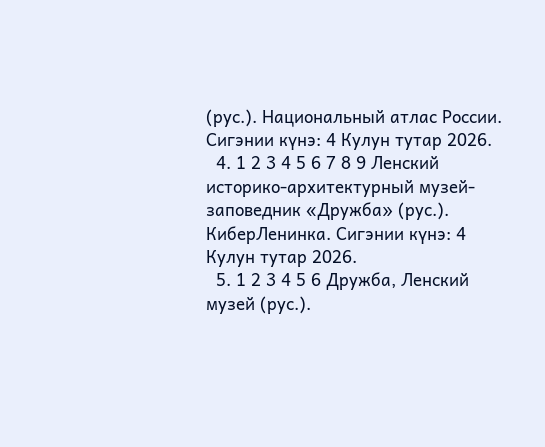(рус.). Национальный атлас России. Сигэнии күнэ: 4 Кулун тутар 2026.
  4. 1 2 3 4 5 6 7 8 9 Ленский историко-архитектурный музей-заповедник «Дружба» (рус.). КиберЛенинка. Сигэнии күнэ: 4 Кулун тутар 2026.
  5. 1 2 3 4 5 6 Дружба, Ленский музей (рус.).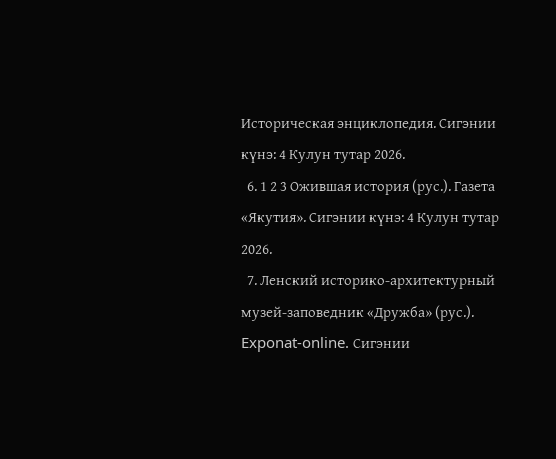Историческая энциклопедия. Сигэнии күнэ: 4 Кулун тутар 2026.
  6. 1 2 3 Ожившая история (рус.). Газета «Якутия». Сигэнии күнэ: 4 Кулун тутар 2026.
  7. Ленский историко-архитектурный музей-заповедник «Дружба» (рус.). Exponat-online. Сигэнии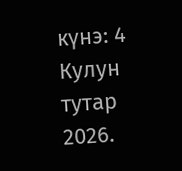күнэ: 4 Кулун тутар 2026.